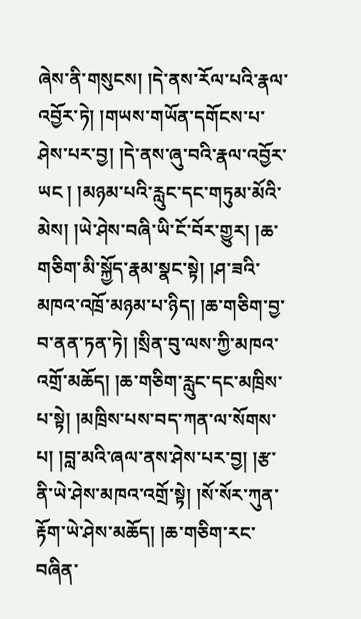ཞེས་ནི་གསུངས། །དེ་ནས་རོལ་པའི་རྣལ་འབྱོར་ཏེ། །གཡས་གཡོན་དགོངས་པ་ཤེས་པར་བྱ། །དེ་ནས་ཞུ་བའི་རྣལ་འབྱོར་ཡང ། །མཉམ་པའི་རླུང་དང་གཏུམ་མོའི་མེས། །ཡེ་ཤེས་བཞི་ཡི་ངོ་བོར་གྱུར། །ཆ་གཅིག་མི་སྐྱོད་རྣམ་སྣང་སྟེ། །ཤ་ཟའི་མཁའ་འཁྲོ་མཉམ་པ་ཉིད། །ཆ་གཅིག་བྱ་བ་ནན་ཏན་ཏེ། །སྲིན་བུ་ལས་ཀྱི་མཁའ་འགྲོ་མཆོད། །ཆ་གཅིག་རླུང་དང་མཁྲིས་པ་སྟེ། །མཁྲིས་པས་བད་ཀན་ལ་སོགས་པ། །བླ་མའི་ཞལ་ནས་ཤེས་པར་བྱ། །རྩ་ནི་ཡེ་ཤེས་མཁའ་འགྲོ་སྟེ། །སོ་སོར་ཀུན་རྟོག་ཡེ་ཤེས་མཆོད། །ཆ་གཅིག་རང་བཞིན་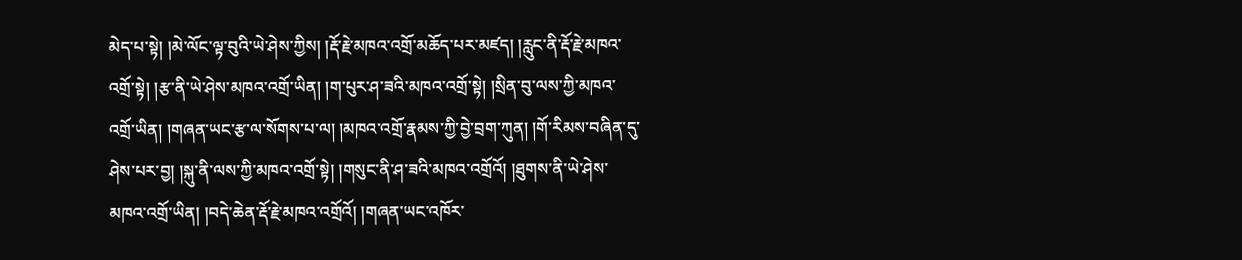མེད་པ་སྟེ། །མེ་ལོང་ལྟ་བུའི་ཡེ་ཤེས་ཀྱིས། །རྡོ་རྗེ་མཁའ་འགྲོ་མཆོད་པར་མཛད། །རླུང་ནི་རྡོ་རྗེ་མཁའ་འགྲོ་སྟེ། །རྩ་ནི་ཡེ་ཤེས་མཁའ་འགྲོ་ཡིན། །ག་པུར་ཤ་ཟའི་མཁའ་འགྲོ་སྟེ། །སྲིན་བུ་ལས་ཀྱི་མཁའ་འགྲོ་ཡིན། །གཞན་ཡང་རྩ་ལ་སོགས་པ་ལ། །མཁའ་འགྲོ་རྣམས་ཀྱི་བྱེ་བྲག་ཀུན། །གོ་རིམས་བཞིན་དུ་ཤེས་པར་བྱ། །སྐུ་ནི་ལས་ཀྱི་མཁའ་འགྲོ་སྟེ། །གསུང་ནི་ཤ་ཟའི་མཁའ་འགྲོའོ། །ཐུགས་ནི་ཡེ་ཤེས་མཁའ་འགྲོ་ཡིན། །བདེ་ཆེན་རྡོ་རྗེ་མཁའ་འགྲོའོ། །གཞན་ཡང་འཁོར་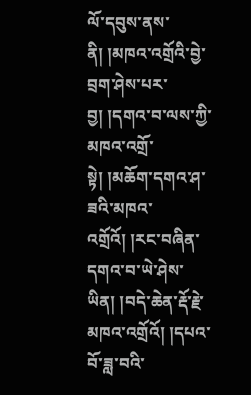ལོ་དབུས་ནས་ནི། །མཁའ་འགྲོའི་བྱེ་བྲག་ཤེས་པར་བྱ། །དགའ་བ་ལས་ཀྱི་མཁའ་འགྲོ་སྟེ། །མཆོག་དགའ་ཤ་ཟའི་མཁའ་འགྲོའོ། །རང་བཞིན་དགའ་བ་ཡེ་ཤེས་ཡིན། །བདེ་ཆེན་རྡོ་རྗེ་མཁའ་འགྲོའོ། །དཔའ་བོ་ཟླ་བའི་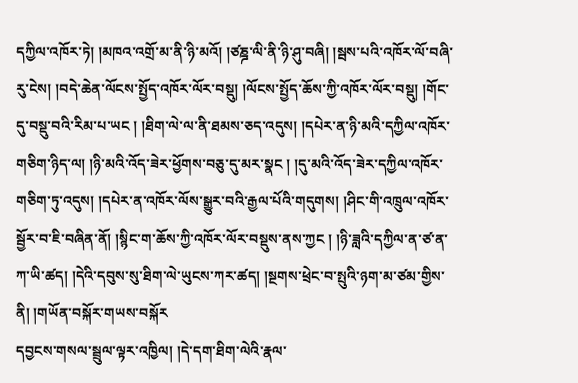དཀྱིལ་འཁོར་ཏེ། །མཁའ་འགྲོ་མ་ནི་ཉི་མའོ། །ཙཎྜ་ལི་ནི་ཉི་ཤུ་བཞི། །སྦས་པའི་འཁོར་ལོ་བཞི་རུ་ངེས། །བདེ་ཆེན་ལོངས་སྤྱོད་འཁོར་ལོར་བསྡུ། །ལོངས་སྤྱོད་ཆོས་ཀྱི་འཁོར་ལོར་བསྡུ། །གོང་དུ་བསྡུ་བའི་རིམ་པ་ཡང ། །ཐིག་ལེ་ལ་ནི་ཐམས་ཅད་འདུས། །དཔེར་ན་ཉི་མའི་དཀྱིལ་འཁོར་གཅིག་ཉིད་ལ། །ཉི་མའི་འོད་ཟེར་ཕྱོགས་བཅུ་དུ་མར་སྣང ། །དུ་མའི་འོད་ཟེར་དཀྱིལ་འཁོར་གཅིག་ཏུ་འདུས། །དཔེར་ན་འཁོར་ལོས་སྒྱུར་བའི་རྒྱལ་པོའི་གདུགས། །ཤིང་གི་འཁྲུལ་འཁོར་སྦྱོར་བ་ཇི་བཞིན་ནོ། །སྙིང་ག་ཆོས་ཀྱི་འཁོར་ལོར་བསྡུས་ནས་ཀྱང ། །ཉི་ཟླའི་དཀྱིལ་ན་ཙ་ན་ཀ་ཡི་ཚད། །དེའི་དབུས་སུ་ཐིག་ལེ་ཡུངས་ཀར་ཚད། །སྔགས་ཕྲེང་བ་སྤུའི་ཉག་མ་ཙམ་གྱིས་ནི། །གཡོན་བསྐོར་གཡས་བསྐོར
དབྱངས་གསལ་སྦྲུལ་ལྟར་འཁྱིལ། །དེ་དག་ཐིག་ལེའི་རྣལ་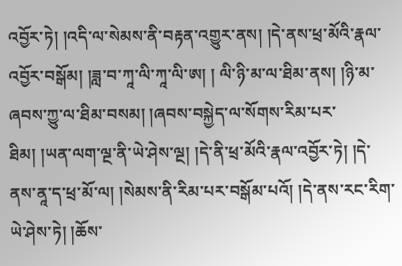འབྱོར་ཏེ། །འདི་ལ་སེམས་ནི་བརྟན་འགྱུར་ནས། །དེ་ནས་ཕྲ་མོའི་རྣལ་འབྱོར་བསྒོམ། །ཟླ་བ་ཀཱ་ལི་ཀཱ་ལི་ཨ། ། ལི་ཉི་མ་ལ་ཐིམ་ནས། །ཉི་མ་ཞབས་ཀྱུ་ལ་ཐིམ་བསམ། །ཞབས་བསྐྱེད་ལ་སོགས་རིམ་པར་ཐིམ། །ཡན་ལག་ལྔ་ནི་ཡེ་ཤེས་ལྔ། །དེ་ནི་ཕྲ་མོའི་རྣལ་འབྱོར་ཏེ། །དེ་ནས་ནཱ་ད་ཕྲ་མོ་ལ། །སེམས་ནི་རིམ་པར་བསྒོམ་པའོ། །དེ་ནས་རང་རིག་ཡེ་ཤེས་ཏེ། །ཆོས་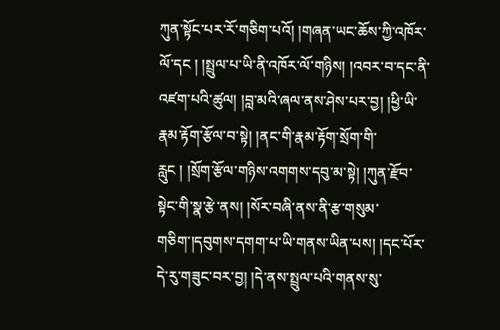ཀུན་སྟོང་པར་རོ་གཅིག་པའོ། །གཞན་ཡང་ཆོས་ཀྱི་འཁོར་ལོ་དང ། །སྤྲུལ་པ་ཡི་ནི་འཁོར་ལོ་གཉིས། །འབར་བ་དང་ནི་འཛག་པའི་ཚུལ། །བླ་མའི་ཞལ་ནས་ཤེས་པར་བྱ། །ཕྱི་ཡི་རྣམ་རྟོག་རྩོལ་བ་སྟེ། །ནང་གི་རྣམ་རྟོག་སྲོག་གི་རླུང ། །སྲོག་རྩོལ་གཉིས་འགགས་དབུ་མ་སྟེ། །ཀུན་རྫོབ་སྟེང་གི་སྣ་རྩེ་ནས། །སོར་བཞི་ནས་ནི་རྩ་གསུམ་གཅིག་།དབུགས་དགག་པ་ཡི་གནས་ཡིན་པས། །དང་པོར་དེ་རུ་གཟུང་བར་བྱ། །དེ་ནས་སྤྲུལ་པའི་གནས་སུ་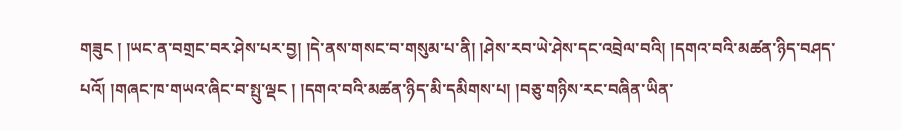གཟུང ། །ཡང་ན་བགྲང་བར་ཤེས་པར་བྱ། །དེ་ནས་གསང་བ་གསུམ་པ་ནི། །ཤེས་རབ་ཡེ་ཤེས་དང་འབྲེལ་བའི། །དགའ་བའི་མཚན་ཉིད་བཤད་པའོ། །གཞང་ཁ་གཡའ་ཞིང་བ་སྤུ་ལྡང ། །དགའ་བའི་མཚན་ཉིད་མི་དམིགས་པ། །བཅུ་གཉིས་རང་བཞིན་ཡིན་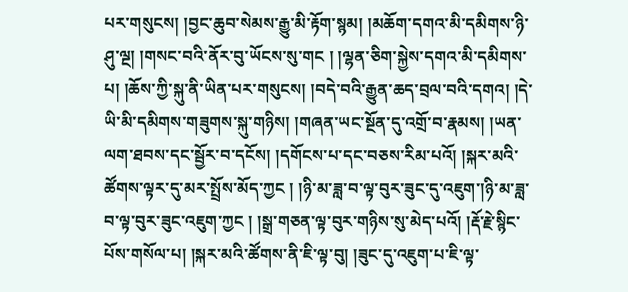པར་གསུངས། །བྱང་ཆུབ་སེམས་རྒྱུ་མི་རྟོག་སྙམ། །མཆོག་དགའ་མི་དམིགས་ཉི་ཤུ་ལྔ། །གསང་བའི་ནོར་བུ་ཡོངས་སུ་གང ། །ལྷན་ཅིག་སྐྱེས་དགའ་མི་དམིགས་པ། །ཆོས་ཀྱི་སྐུ་ནི་ཡིན་པར་གསུངས། །བདེ་བའི་རྒྱུན་ཆད་བྲལ་བའི་དགའ། །དེ་ཡི་མི་དམིགས་གཟུགས་སྐུ་གཉིས། །གཞན་ཡང་སྔོན་དུ་འགྲོ་བ་རྣམས། །ཡན་ལག་ཐབས་དང་སྦྱོར་བ་དངོས། །དགོངས་པ་དང་བཅས་རིམ་པའོ། །སྐར་མའི་ཚོགས་ལྟར་དུ་མར་སྤྲོས་མོད་ཀྱང ། །ཉི་མ་ཟླ་བ་ལྟ་བུར་ཟུང་དུ་འཇུག་།ཉི་མ་ཟླ་བ་ལྟ་བུར་ཟུང་འཇུག་ཀྱང ། །སྒྲ་གཅན་ལྟ་བུར་གཉིས་སུ་མེད་པའོ། །རྡོ་རྗེ་སྙིང་པོས་གསོལ་པ། །སྐར་མའི་ཚོགས་ནི་ཇི་ལྟ་བུ། །ཟུང་དུ་འཇུག་པ་ཇི་ལྟ་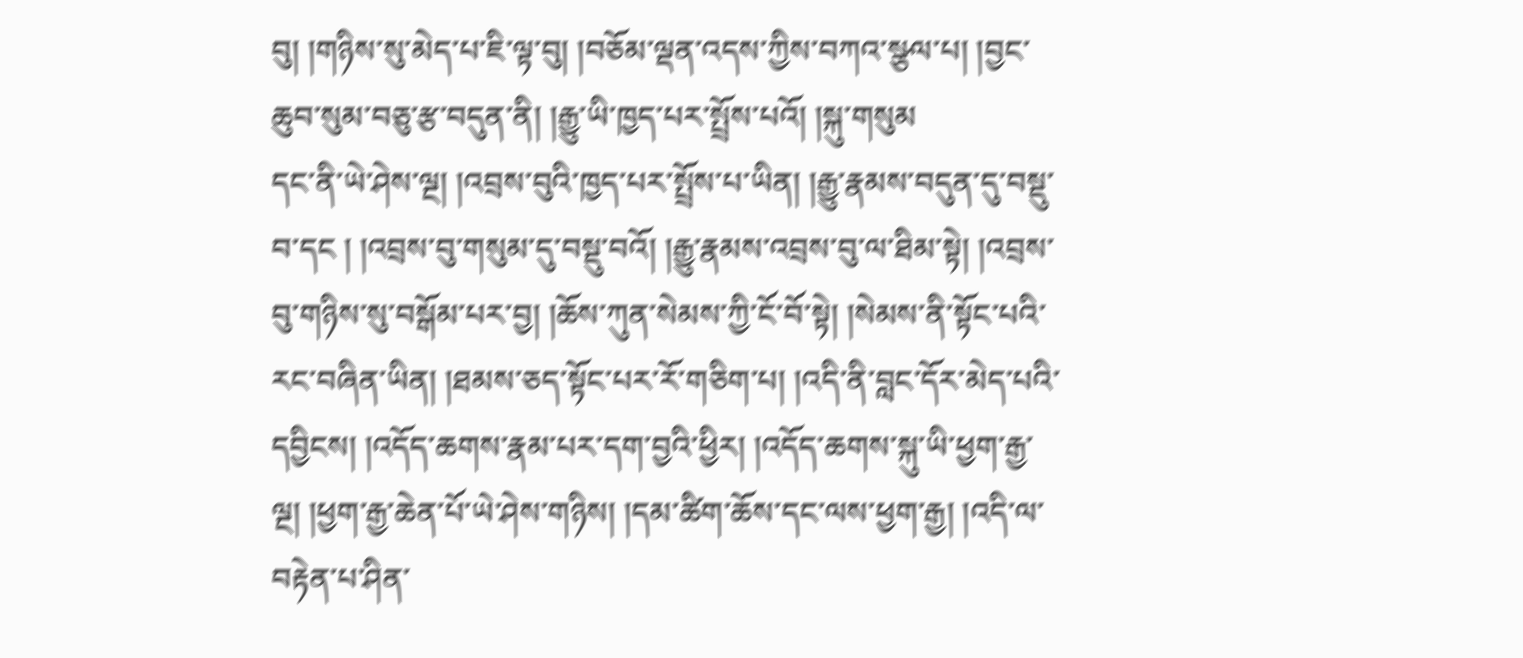བུ། །གཉིས་སུ་མེད་པ་ཇི་ལྟ་བུ། །བཅོམ་ལྡན་འདས་ཀྱིས་བཀའ་སྩལ་པ། །བྱང་ཆུབ་སུམ་བཅུ་རྩ་བདུན་ནི། །རྒྱུ་ཡི་ཁྱད་པར་སྤྲོས་པའོ། །སྐུ་གསུམ
དང་ནི་ཡེ་ཤེས་ལྔ། །འབྲས་བུའི་ཁྱད་པར་སྤྲོས་པ་ཡིན། །རྒྱུ་རྣམས་བདུན་དུ་བསྡུ་བ་དང ། །འབྲས་བུ་གསུམ་དུ་བསྡུ་བའོ། །རྒྱུ་རྣམས་འབྲས་བུ་ལ་ཐིམ་སྟེ། །འབྲས་བུ་གཉིས་སུ་བསྒོམ་པར་བྱ། །ཆོས་ཀུན་སེམས་ཀྱི་ངོ་བོ་སྟེ། །སེམས་ནི་སྟོང་པའི་རང་བཞིན་ཡིན། །ཐམས་ཅད་སྟོང་པར་རོ་གཅིག་པ། །འདི་ནི་བླང་དོར་མེད་པའི་དབྱིངས། །འདོད་ཆགས་རྣམ་པར་དག་བྱའི་ཕྱིར། །འདོད་ཆགས་སྐུ་ཡི་ཕྱག་རྒྱ་ལྔ། །ཕྱག་རྒྱ་ཆེན་པོ་ཡེ་ཤེས་གཉིས། །དམ་ཚིག་ཆོས་དང་ལས་ཕྱག་རྒྱ། །འདི་ལ་བརྟེན་པ་ཤིན་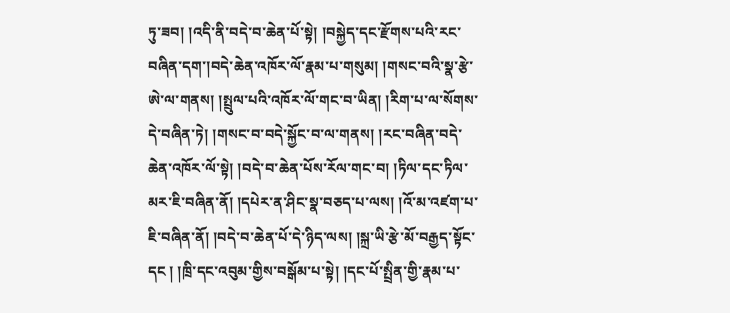ཏུ་ཟབ། །འདི་ནི་བདེ་བ་ཆེན་པོ་སྟེ། །བསྐྱེད་དང་རྫོགས་པའི་རང་བཞིན་དག་།བདེ་ཆེན་འཁོར་ལོ་རྣམ་པ་གསུམ། །གསང་བའི་སྣ་རྩེ་ཨེ་ལ་གནས། །སྤྲུལ་པའི་འཁོར་ལོ་གང་བ་ཡིན། །རིག་པ་ལ་སོགས་དེ་བཞིན་ཏེ། །གསང་བ་བདེ་སྐྱོང་བ་ལ་གནས། །རང་བཞིན་བདེ་ཆེན་འཁོར་ལོ་སྟེ། །བདེ་བ་ཆེན་པོས་རོལ་གང་བ། །ཏིལ་དང་ཏིལ་མར་ཇི་བཞིན་ནོ། །དཔེར་ན་ཤིང་སྣ་བཅད་པ་ལས། །འོ་མ་འཛག་པ་ཇི་བཞིན་ནོ། །བདེ་བ་ཆེན་པོ་དེ་ཉིད་ལས། །སྐྲ་ཡི་རྩེ་མོ་བརྒྱད་སྟོང་དང ། །ཁྲི་དང་འབུམ་གྱིས་བསྒོམ་པ་སྟེ། །དང་པོ་སྤྲིན་གྱི་རྣམ་པ་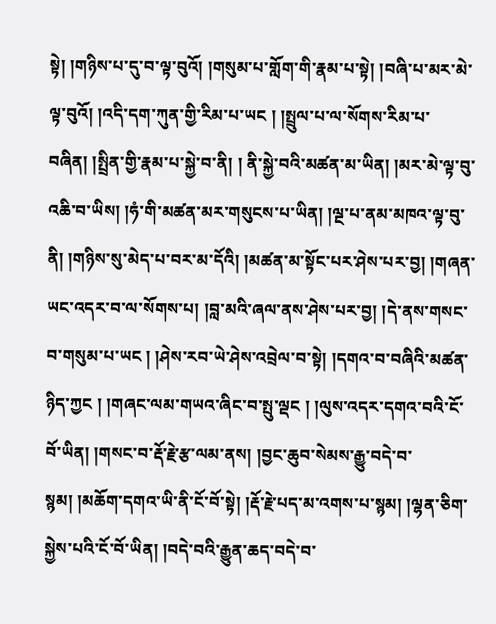སྟེ། །གཉིས་པ་དུ་བ་ལྟ་བུའོ། །གསུམ་པ་གློག་གི་རྣམ་པ་སྟེ། །བཞི་པ་མར་མེ་ལྟ་བུའོ། །འདི་དག་ཀུན་གྱི་རིམ་པ་ཡང ། །སྤྲུལ་པ་ལ་སོགས་རིམ་པ་བཞིན། །སྤྲིན་གྱི་རྣམ་པ་སྐྱེ་བ་ནི། ། ནི་སྐྱེ་བའི་མཚན་མ་ཡིན། །མར་མེ་ལྟ་བུ་འཆི་བ་ཡིས། །ཧཾ་གི་མཚན་མར་གསུངས་པ་ཡིན། །ལྔ་པ་ནམ་མཁའ་ལྟ་བུ་ནི། །གཉིས་སུ་མེད་པ་བར་མ་དོའི། །མཚན་མ་སྟོང་པར་ཤེས་པར་བྱ། །གཞན་ཡང་འདར་བ་ལ་སོགས་པ། །བླ་མའི་ཞལ་ནས་ཤེས་པར་བྱ། །དེ་ནས་གསང་བ་གསུམ་པ་ཡང ། །ཤེས་རབ་ཡེ་ཤེས་འབྲེལ་བ་སྟེ། །དགའ་བ་བཞིའི་མཚན་ཉིད་ཀྱང ། །གཞང་ལམ་གཡའ་ཞིང་བ་སྤུ་ལྡང ། །ལུས་འདར་དགའ་བའི་ངོ་བོ་ཡིན། །གསང་བ་རྡོ་རྗེ་རྩ་ལམ་ནས། །བྱང་ཆུབ་སེམས་རྒྱུ་བདེ་བ་སྙམ། །མཆོག་དགའ་ཡི་ནི་ངོ་བོ་སྟེ། །རྡོ་རྗེ་པད་མ་འགས་པ་སྙམ། །ལྷན་ཅིག་སྐྱེས་པའི་ངོ་བོ་ཡིན། །བདེ་བའི་རྒྱུན་ཆད་བདེ་བ་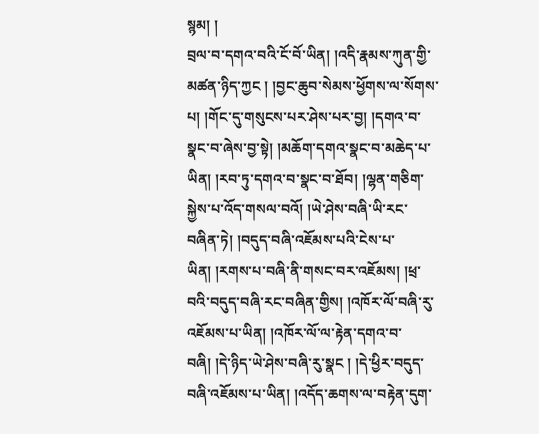སྙམ། །
བྲལ་བ་དགའ་བའི་ངོ་བོ་ཡིན། །འདི་རྣམས་ཀུན་གྱི་མཚན་ཉིད་ཀྱང ། །བྱང་ཆུབ་སེམས་ཕྱོགས་ལ་སོགས་པ། །གོང་དུ་གསུངས་པར་ཤེས་པར་བྱ། །དགའ་བ་སྣང་བ་ཞེས་བྱ་སྟེ། །མཆོག་དགའ་སྣང་བ་མཆེད་པ་ཡིན། །རབ་ཏུ་དགའ་བ་སྣང་བ་ཐོབ། །ལྷན་གཅིག་སྐྱེས་པ་འོད་གསལ་བའོ། །ཡེ་ཤེས་བཞི་ཡི་རང་བཞིན་ཏེ། །བདུད་བཞི་འཇོམས་པའི་ངེས་པ་ཡིན། །རགས་པ་བཞི་ནི་གསང་བར་འཇོམས། །ཕྲ་བའི་བདུད་བཞི་རང་བཞིན་གྱིས། །འཁོར་ལོ་བཞི་རུ་འཇོམས་པ་ཡིན། །འཁོར་ལོ་ལ་རྟེན་དགའ་བ་བཞི། །དེ་ཉིད་ཡེ་ཤེས་བཞི་རུ་སྣང ། །དེ་ཕྱིར་བདུད་བཞི་འཇོམས་པ་ཡིན། །འདོད་ཆགས་ལ་བརྟེན་དུག་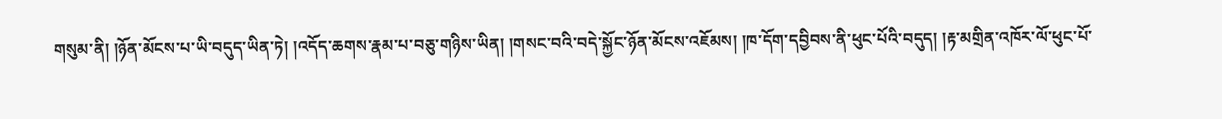གསུམ་ནི། །ཉོན་མོངས་པ་ཡི་བདུད་ཡིན་ཏེ། །འདོད་ཆགས་རྣམ་པ་བཅུ་གཉིས་ཡིན། །གསང་བའི་བདེ་སྐྱོང་ཉོན་མོངས་འཇོམས། །ཁ་དོག་དབྱིབས་ནི་ཕུང་པོའི་བདུད། །རྟ་མགྲིན་འཁོར་ལོ་ཕུང་པོ་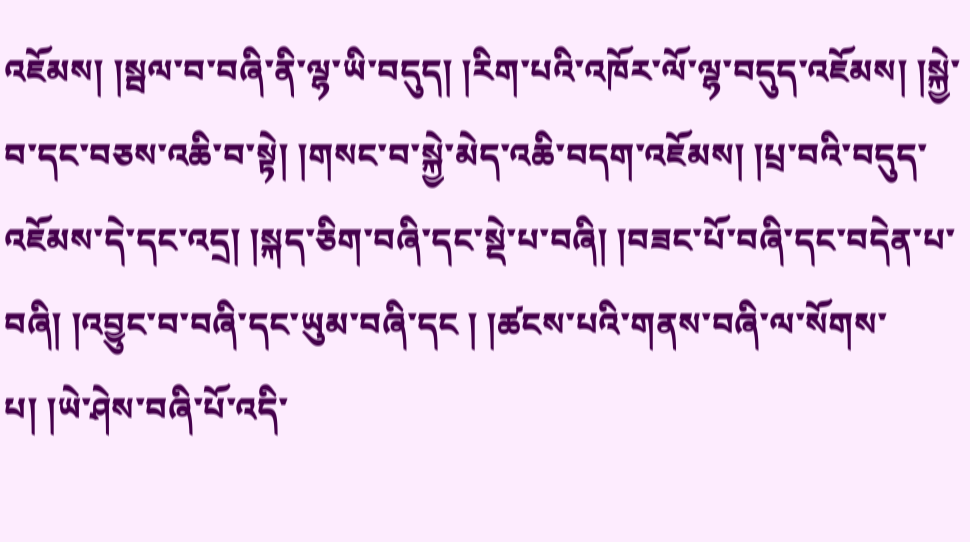འཇོམས། །སྦལ་བ་བཞི་ནི་ལྷ་ཡི་བདུད། །རིག་པའི་འཁོར་ལོ་ལྷ་བདུད་འཇོམས། །སྐྱེ་བ་དང་བཅས་འཆི་བ་སྟེ། །གསང་བ་སྐྱེ་མེད་འཆི་བདག་འཇོམས། །པྲ་བའི་བདུད་འཇོམས་དེ་དང་འདྲ། །སྐད་ཅིག་བཞི་དང་སྡེ་པ་བཞི། །བཟང་པོ་བཞི་དང་བདེན་པ་བཞི། །འབྱུང་བ་བཞི་དང་ཡུམ་བཞི་དང ། །ཚངས་པའི་གནས་བཞི་ལ་སོགས་པ། །ཡེ་ཤེས་བཞི་པོ་འདི་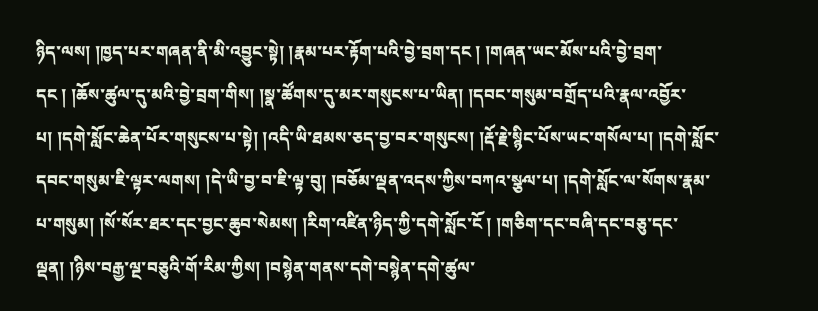ཉིད་ལས། །ཁྱད་པར་གཞན་ནི་མི་འབྱུང་སྟེ། །རྣམ་པར་རྟོག་པའི་བྱེ་བྲག་དང ། །གཞན་ཡང་མོས་པའི་བྱེ་བྲག་དང ། །ཆོས་ཚུལ་དུ་མའི་བྱེ་བྲག་གིས། །སྣ་ཚོགས་དུ་མར་གསུངས་པ་ཡིན། །དབང་གསུམ་བགྲོད་པའི་རྣལ་འབྱོར་པ། །དགེ་སློང་ཆེན་པོར་གསུངས་པ་སྟེ། །འདི་ཡི་ཐམས་ཅད་བྱ་བར་གསུངས། །རྡོ་རྗེ་སྙིང་པོས་ཡང་གསོལ་པ། །དགེ་སློང་དབང་གསུམ་ཇི་ལྟར་ལགས། །དེ་ཡི་བྱ་བ་ཇི་ལྟ་བུ། །བཅོམ་ལྡན་འདས་ཀྱིས་བཀའ་སྩལ་པ། །དགེ་སློང་ལ་སོགས་རྣམ་པ་གསུམ། །སོ་སོར་ཐར་དང་བྱང་ཆུབ་སེམས། །རིག་འཛིན་ཉིད་ཀྱི་དགེ་སློང་ངོ ། །གཅིག་དང་བཞི་དང་བཅུ་དང་ལྡན། །ཉིས་བརྒྱ་ལྔ་བཅུའི་གོ་རིམ་ཀྱིས། །བསྙེན་གནས་དགེ་བསྙེན་དགེ་ཚུལ་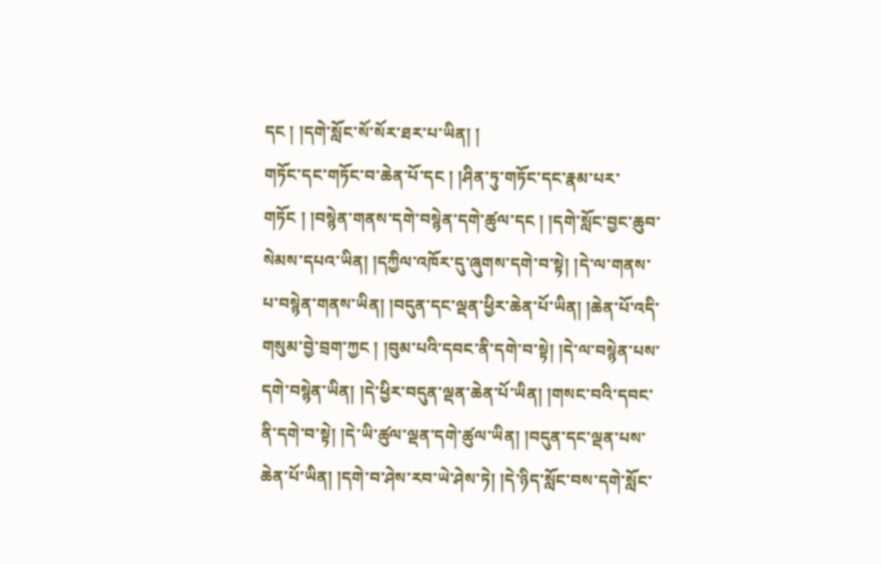དང ། །དགེ་སློང་སོ་སོར་ཐར་པ་ཡིན། །
གཏོང་དང་གཏོང་བ་ཆེན་པོ་དང ། །ཤིན་ཏུ་གཏོང་དང་རྣམ་པར་གཏོང ། །བསྙེན་གནས་དགེ་བསྙེན་དགེ་ཚུལ་དང ། །དགེ་སློང་བྱང་ཆུབ་སེམས་དཔའ་ཡིན། །དཀྱིལ་འཁོར་དུ་ཞུགས་དགེ་བ་སྟེ། །དེ་ལ་གནས་པ་བསྙེན་གནས་ཡིན། །བདུན་དང་ལྡན་ཕྱིར་ཆེན་པོ་ཡིན། །ཆེན་པོ་འདི་གསུམ་བྱེ་བྲག་ཀྱང ། །བུམ་པའི་དབང་ནི་དགེ་བ་སྟེ། །དེ་ལ་བསྙེན་པས་དགེ་བསྙེན་ཡིན། །དེ་ཕྱིར་བདུན་ལྡན་ཆེན་པོ་ཡིན། །གསང་བའི་དབང་ནི་དགེ་བ་སྟེ། །དེ་ཡི་ཚུལ་ལྡན་དགེ་ཚུལ་ཡིན། །བདུན་དང་ལྡན་པས་ཆེན་པོ་ཡིན། །དགེ་བ་ཤེས་རབ་ཡེ་ཤེས་ཏེ། །དེ་ཉིད་སློང་བས་དགེ་སློང་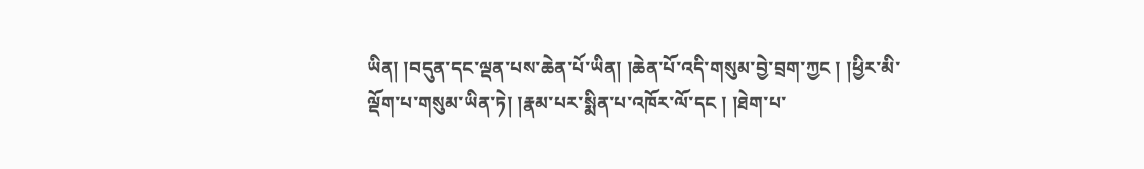ཡིན། །བདུན་དང་ལྡན་པས་ཆེན་པོ་ཡིན། །ཆེན་པོ་འདི་གསུམ་བྱེ་བྲག་ཀྱང ། །ཕྱིར་མི་ལྡོག་པ་གསུམ་ཡིན་ཏེ། །རྣམ་པར་སྨིན་པ་འཁོར་ལོ་དང ། །ཐེག་པ་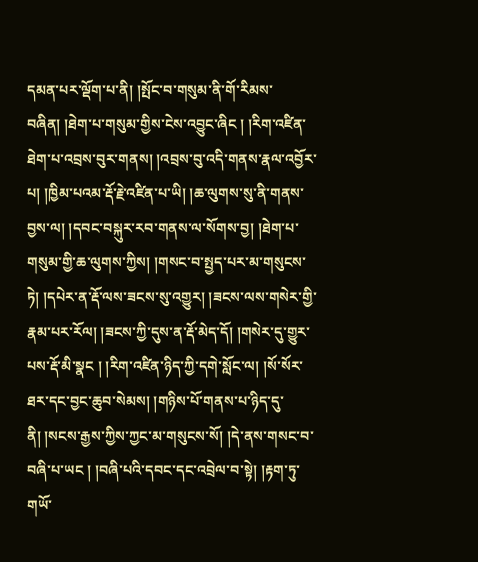དམན་པར་ལྡོག་པ་ནི། །སྤོང་བ་གསུམ་ནི་གོ་རིམས་བཞིན། །ཐེག་པ་གསུམ་གྱིས་ངེས་འབྱུང་ཞིང ། །རིག་འཛིན་ཐེག་པ་འབྲས་བུར་གནས། །འབྲས་བུ་འདི་གནས་རྣལ་འབྱོར་པ། །ཁྱིམ་པའམ་རྡོ་རྗེ་འཛིན་པ་ཡི། །ཆ་ལུགས་སུ་ནི་གནས་བྱས་ལ། །དབང་བསྐུར་རབ་གནས་ལ་སོགས་བྱ། །ཐེག་པ་གསུམ་གྱི་ཆ་ལུགས་ཀྱིས། །གསང་བ་སྤྱད་པར་མ་གསུངས་ཏེ། །དཔེར་ན་རྡོ་ལས་ཟངས་སུ་འགྱུར། །ཟངས་ལས་གསེར་གྱི་རྣམ་པར་རོལ། །ཟངས་ཀྱི་དུས་ན་རྡོ་མེད་དོ། །གསེར་དུ་གྱུར་པས་རྡོ་མི་སྣང ། །རིག་འཛིན་ཉིད་ཀྱི་དགེ་སློང་ལ། །སོ་སོར་ཐར་དང་བྱང་ཆུབ་སེམས། །གཉིས་པོ་གནས་པ་ཉིད་དུ་ནི། །སངས་རྒྱས་ཀྱིས་ཀྱང་མ་གསུངས་སོ། །དེ་ནས་གསང་བ་བཞི་པ་ཡང ། །བཞི་པའི་དབང་དང་འབྲེལ་བ་སྟེ། །རྟག་ཏུ་གཡོ་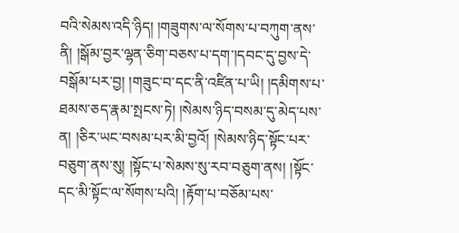བའི་སེམས་འདི་ཉིད། །གཟུགས་ལ་སོགས་པ་བཀུག་ནས་ནི། །སྒོམ་བྱར་ལྷན་ཅིག་བཅས་པ་དག་།དབང་དུ་བྱས་དེ་བསྒོམ་པར་བྱ། །གཟུང་བ་དང་ནི་འཛིན་པ་ཡི། །དམིགས་པ་ཐམས་ཅད་རྣམ་སྤངས་ཏེ། །སེམས་ཉིད་བསམ་དུ་མེད་པས་ན། །ཅིར་ཡང་བསམ་པར་མི་བྱའོ། །སེམས་ཉིད་སྟོང་པར་བཅུག་ནས་སུ། །སྟོང་པ་སེམས་སུ་རབ་བཅུག་ནས། །སྟོང་དང་མི་སྟོང་ལ་སོགས་པའི། །རྟོག་པ་བཅོམ་པས་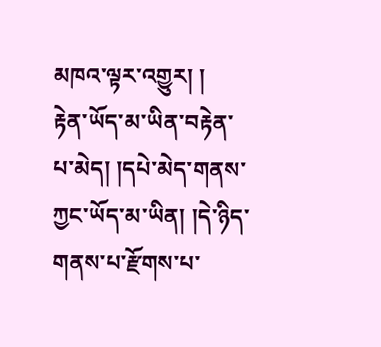མཁའ་ལྟར་འགྱུར། །
རྟེན་ཡོད་མ་ཡིན་བརྟེན་པ་མེད། །དཔེ་མེད་གནས་ཀྱང་ཡོད་མ་ཡིན། །དེ་ཉིད་གནས་པ་རྫོགས་པ་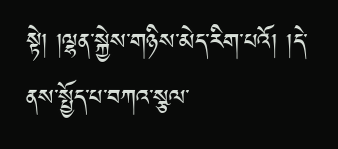སྟེ། །ལྷན་སྐྱེས་གཉིས་མེད་རིག་པའོ། །དེ་ནས་སྤྱོད་པ་བཀའ་སྩལ་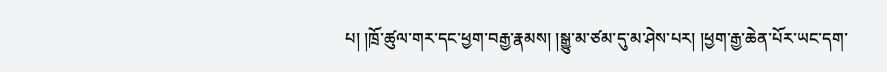པ། །ཁྲོ་ཚུལ་གར་དང་ཕྱག་བརྒྱ་རྣམས། །སྒྱུ་མ་ཙམ་དུ་མ་ཤེས་པར། །ཕྱག་རྒྱ་ཆེན་པོར་ཡང་དག་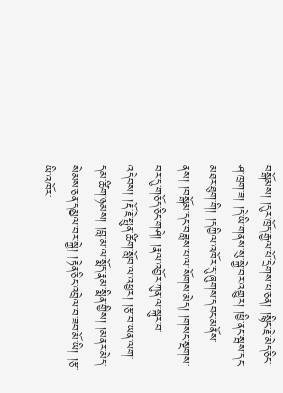བསྒོམས། །དུར་ཁྲོད་རྒྱལ་པོ་དྲེགས་པ་ཅན། །སྙིང་རྗེ་མེད་ཅིང་ཤ་ཁྲག་ཟ། །དེ་ཡི་གནས་སུ་སྐྱེ་བར་འགྱུར། །ཕྱི་ནང་སྦས་དང་མཐར་ཐུག་གི། །དཀྱིལ་འཁོར་དུ་ཞུགས་དབང་མནོས་ནས། །བསྒོམ་དང་བཟླས་པ་ལ་སོགས་མེད། །གསང་སྔགས་བར་དུ་གཅོད་ཅིང་གཤེ། །རྣལ་འབྱོར་ཀུན་ལ་སྐུར་བ་འདེབས། །རྡོ་རྗེ་སྤུན་ཚིག་སློབ་ལ་འཕྱར། །རྩ་བ་ཡན་ལག་དམ་ཚིག་ཉམས། །བླ་མ་ལ་སྨོད་རྣམ་སྨིན་གྱིས། །མནར་མེད་སེམས་ཅན་དམྱལ་བར་སྐྱེ། །རྟེན་ཅིང་འབྲེལ་བ་ཟབ་མོ་ཡི། །རྩ་ཡི་འཁོར་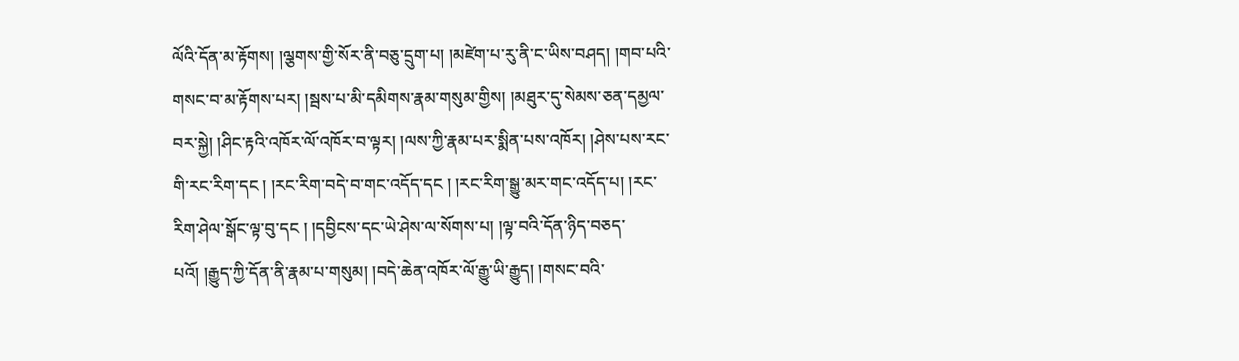ལོའི་དོན་མ་རྟོགས། །ལྕགས་གྱི་སོར་ནི་བཅུ་དྲུག་པ། །མཛེག་པ་རུ་ནི་ང་ཡིས་བཤད། །གབ་པའི་གསང་བ་མ་རྟོགས་པར། །སྦས་པ་མི་དམིགས་རྣམ་གསུམ་གྱིས། །མཐུར་དུ་སེམས་ཅན་དམྱལ་བར་སྐྱེ། །ཤིང་རྟའི་འཁོར་ལོ་འཁོར་བ་ལྟར། །ལས་ཀྱི་རྣམ་པར་སྨིན་པས་འཁོར། །ཤེས་པས་རང་གི་རང་རིག་དང ། །རང་རིག་བདེ་བ་གང་འདོད་དང ། །རང་རིག་སྒྱུ་མར་གང་འདོད་པ། །རང་རིག་ཤེལ་སྒོང་ལྟ་བུ་དང ། །དབྱིངས་དང་ཡེ་ཤེས་ལ་སོགས་པ། །ལྟ་བའི་དོན་ཉིད་བཅད་པའོ། །རྒྱུད་ཀྱི་དོན་ནི་རྣམ་པ་གསུམ། །བདེ་ཆེན་འཁོར་ལོ་རྒྱུ་ཡི་རྒྱུད། །གསང་བའི་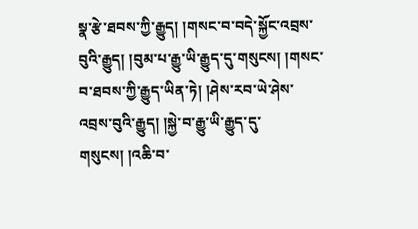སྣ་རྩེ་ཐབས་ཀྱི་རྒྱུད། །གསང་བ་བདེ་སྐྱོང་འབྲས་བུའི་རྒྱུད། །བུམ་པ་རྒྱུ་ཡི་རྒྱུད་དུ་གསུངས། །གསང་བ་ཐབས་ཀྱི་རྒྱུད་ཡིན་ཏེ། །ཤེས་རབ་ཡེ་ཤེས་འབྲས་བུའི་རྒྱུད། །སྐྱེ་བ་རྒྱུ་ཡི་རྒྱུད་དུ་གསུངས། །འཆི་བ་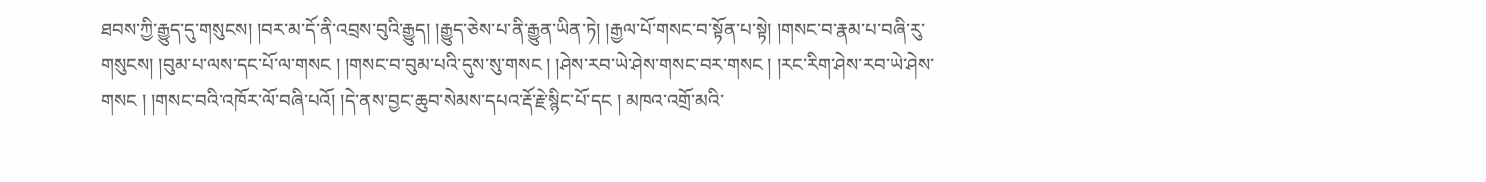ཐབས་ཀྱི་རྒྱུད་དུ་གསུངས། །བར་མ་དོ་ནི་འབྲས་བུའི་རྒྱུད། །རྒྱུད་ཅེས་པ་ནི་རྒྱུན་ཡིན་ཏེ། །རྒྱལ་པོ་གསང་བ་སྟོན་པ་སྟེ། །གསང་བ་རྣམ་པ་བཞི་རུ་གསུངས། །བུམ་པ་ལས་དང་པོ་ལ་གསང ། །གསང་བ་བུམ་པའི་དུས་སུ་གསང ། །ཤེས་རབ་ཡེ་ཤེས་གསང་བར་གསང ། །རང་རིག་ཤེས་རབ་ཡེ་ཤེས་གསང ། །གསང་བའི་འཁོར་ལོ་བཞི་པའོ། །དེ་ནས་བྱང་ཆུབ་སེམས་དཔའ་རྡོ་རྗེ་སྙིང་པོ་དང ། མཁའ་འགྲོ་མའི་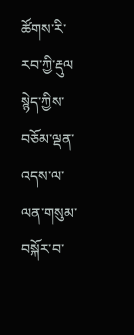ཚོགས་རི་རབ་ཀྱི་རྡུལ
སྙེད་ཀྱིས་བཅོམ་ལྡན་འདས་ལ་ལན་གསུམ་བསྐོར་བ་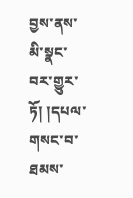བྱས་ནས་མི་སྣང་བར་གྱུར་ཏོ། །དཔལ་གསང་བ་ཐམས་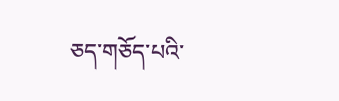ཅད་གཅོད་པའི་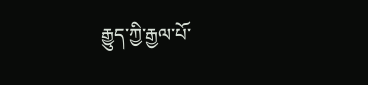རྒྱུད་ཀྱི་རྒྱལ་པོ་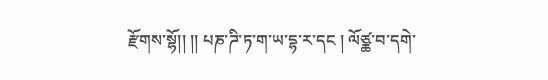རྫོགས་སྷོ།། །། པཎ་ཌི་ཏ་ག་ཡ་དྷ་ར་དང ། ལོཙྪ་བ་དགེ་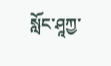སློང་ཤཱཀྱ་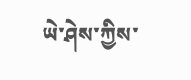ཡེ་ཤེས་ཀྱིས་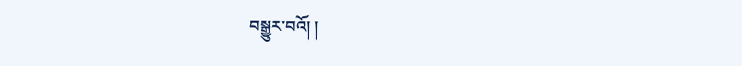བསྒྱུར་བའོ། །